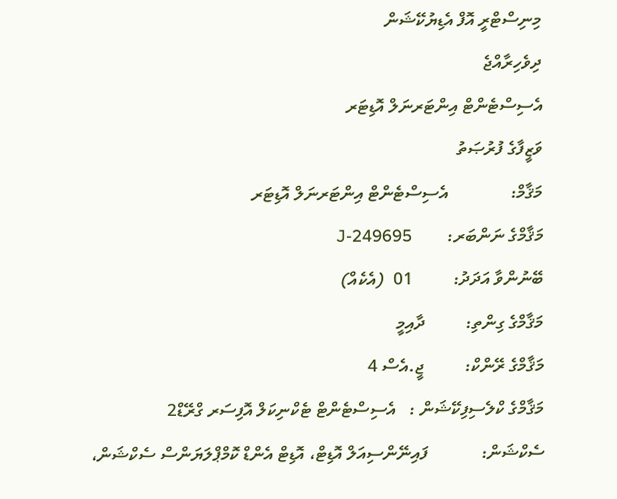މިނިސްޓްރީ އޮފް އެޑިޔުކޭޝަން
ދިވެހިރާއްޖެ
އެސިސްޓެންޓް އިންޓަރނަލް އޮޑިޓަރ
ވަޒީފާގެ ފުރުޞަތު
މަޤާމް:              އެސިސްޓެންޓް އިންޓަރނަލް އޮޑިޓަރ
މަޤާމްގެ ނަންބަރ:        J-249695
ބޭނުންވާ އަދަދު:         01  (އެކެއް)
މަޤާމްގެ ގިންތި:         ދާއިމީ
މަޤާމްގެ ރޭންކް:         ޖީ.އެސް 4
މަޤާމްގެ ކްލެސިފިކޭޝަން :   އެސިސްޓެންޓް ޓެކްނިކަލް އޮފިސަރ ގްރޭޑް2
ސެކްޝަން:            ފައިނޭންސިއަލް އޮޑިޓް، އޮޑިޓް އެންޑް ކޮމްޕްލަޔަންސް ސެކްޝަން،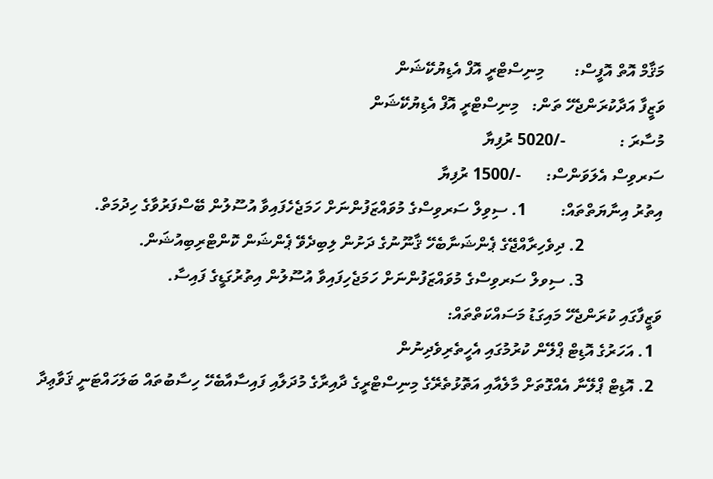މަޤާމް އޮތް އޮފީސް:       މިނިސްޓްރީ އޮފް އެޑިޔުކޭޝަން
ވަޒީފާ އަދާކުރަންޖެހޭ ތަން:   މިނިސްޓްރީ އޮފް އެޑިޔުކޭޝަން
މުސާރަ :             -/5020 ރުފިޔާ
ސަރވިސް އެލަވަންސް:      -/1500 ރުފިޔާ
އިތުރު އިނާޔަތްތައް:        1. ސިވިލް ސަރވިސްގެ މުވައްޒަފުންނަށް ހަމަޖެހެފައިވާ އުސޫލުން ބޭސްފަރުވާގެ ހިދުމަތް.
                   2. ދިވެހިރާއްޖޭގެ ޕެންޝަނާބެހޭ ޤާނޫނުގެ ދަށުން ލިބިދެވޭ ޕެންޝަން ކޮންޓްރިބިއުޝަން.
                   3. ސިވލް ސަރވިސްގެ މުވައްޒަފުންނަށް ހަމަޖެހިފައިވާ އުސޫލުން އިތުރުގަޑީގެ ފައިސާ.
ވަޒީފާގައި ކުރަންޖެހޭ މައިގަޑު މަސައްކަތްތައް:
  1. އަހަރުގެ އޮޑިޓް ޕްލޭން ކުރުމުގައި އެހީތެރިވެދިނުން
  2. އޮޑިޓް ޕްލޭނާ އެއްގޮތަށް މާލެއާއި އަތޮޅުތެރޭގެ މިނިސްޓްރީގެ ދާއިރާގެ މުދަލާއި ފައިސާއާބެހޭ ހިސާބުތައް ބަލަހައްޓަނީ ޤަވާޢިދާ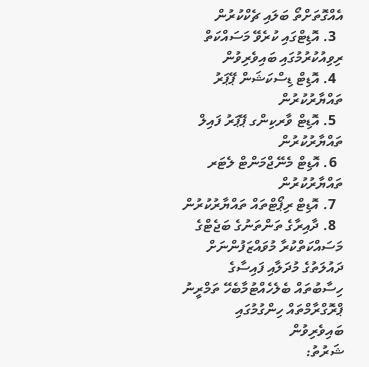އެއްގޮތަށްތޯ ބަލައި ޗެކްކުރުން
  3. އޮޑިޓްގައި ކުރެވޭ މަސައްކަތް ރިވިއުކުރުމުގައި ބައިވެރިވުން
  4. އޮޑިޓް ޑިސްކަޝަން ޕޭޕަރު ތައްޔާރުކުރުން
  5. އޮޑިޓް ވާރކިންގ ޕޭޕަރު ފައިލް ތައްޔާރުކުރުން
  6. އޮޑިޓް މެނޭޖްމަންޓް ލެޓަރ ތައްޔާރުކުރުން
  7. އޮޑިޓް ރިޕޯޓްތައް ތައްޔާރުކުރުން
  8. ދާއިރާގެ ތަންތަނުގެ ބަޖެޓްގެ މަސައްކަތްކުރާ މުވައްޒަފުންނަށް ދައުލަތުގެ މުދަލާއި ފައިސާގެ ހިސާބުތައް ބެލެހެއްޓުމާބެހޭ ތަމްރީނު ޕްރޮގްރާމްތައް ހިންގުމުގައި ބައިވެރިވުން
ޝަރުތު: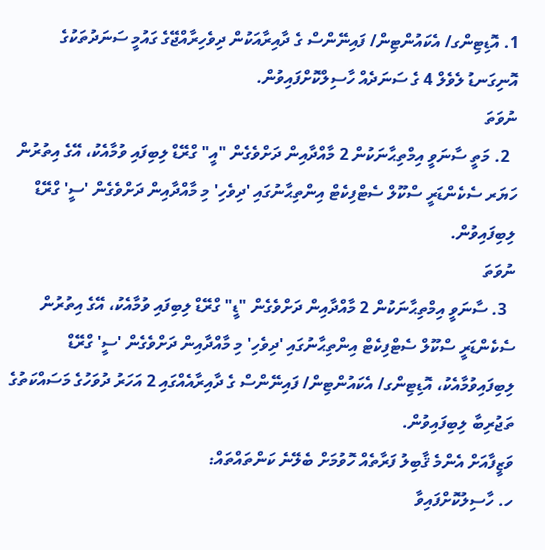1. އޮޑިޓިންގ/ އެކައުންޓިން/ ފައިނޭންސް ގެ ދާއިރާއަކުން ދިވެހިރާއްޖޭގެ ގައުމީ ސަނަދުތަކުގެ އޮނިގަނޑު ލެވެލް 4 ގެ ސަނަދެއް ހާސިލްކޮށްފައިވުން.
ނުވަތަ
  2. މަތީ ސާނަވީ އިމްތިޙާނަކުން 2 މާއްދާއިން ދަށްވެގެން "އީ" ގްރޭޑް ލިބިފައި ވުމާއެކު، އޭގެ އިތުރުން ހަޔަރ ސެކެންޑަރީ ސްކޫލް ސެޓްފިކެޓް އިންތިޙާނުގައި 'ދިވެހި' މި މާއްދާއިން ދަށްވެގެން 'ސީ' ގްރޭޑް ލިބިފައިވުން.
ނުވަތަ
  3. ސާނަވީ އިމްތިޙާނަކުން 2 މާއްދާއިން ދަށްވެގެން "ޑީ" ގްރޭޑް ލިބިފައި ވުމާއެކު، އޭގެ އިތުރުން ސެކެންޑަރީ ސްކޫލް ސެޓްފިކެޓް އިންތިޙާނުގައި 'ދިވެހި' މި މާއްދާއިން ދަށްވެގެން 'ސީ' ގްރޭޑް ލިބިފައިވުމާއެކު، އޮޑިޓިންގ/ އެކައުންޓިން/ ފައިނޭންސް ގެ ދާއިރާއެއްގައި 2 އަހަރު ދުވަހުގެ މަސައްކަތުގެ ތަޖުރިބާ ލިބިފައިވުން.
ވަޒީފާއަށް އެންމެ ޤާބިލު ފަރާތެއް ހޮވުމަށް ބެލޭނެ ކަންތައްތައް:
ހ. ހާސިލުކޮށްފައިވާ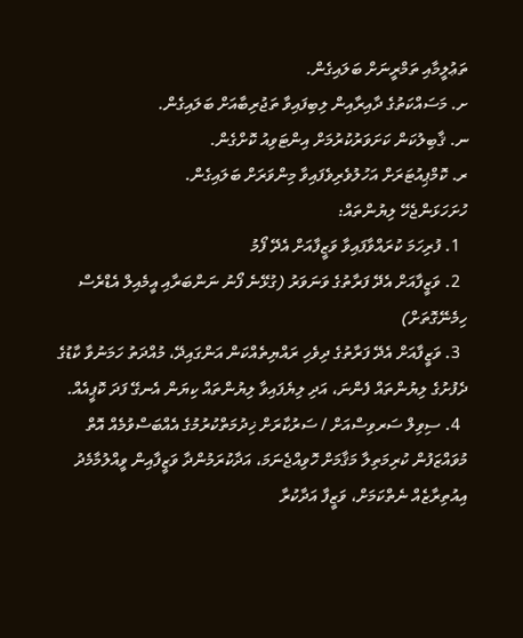ތަޢުލީމާއި ތަމްރީނަށް ބަލައިގެން.
ށ. މަސައްކަތުގެ ދާއިރާއިން ލިބިފައިވާ ތަޖުރިބާއަށް ބަލައިގެން.
ނ. ޤާބިލުކަން ކަށަވަރުކުރުމަށް އިންޓަވިއު ކޮށްގެން.
ރ. ކޮމްޕިއުޓަރަށް އަހުލުވެރިވެފައިވާ މިންވަރަށް ބަލައިގެން.
ހުށަހަޅަންޖެހޭ ލިޔުންތައް:
  1. ފުރިހަމަ ކުރައްވާފައިވާ ވަޒީފާއަށް އެދޭ ފޯމު
  2. ވަޒީފާއަށް އެދޭ ފަރާތުގެ ވަނަވަރު (ގުޅޭނެ ފޯނު ނަންބަރާއި އީމެއިލް އެޑްރެސް ހިމެނޭގޮތަށް)
  3. ވަޒީފާއަށް އެދޭ ފަރާތުގެ ދިވެހި ރައްޔިތެއްކަން އަންގައިދޭ، މުއްދަތު ހަމަނުވާ ކާޑުގެ ދެފުށުގެ ލިޔުންތައް ފެންނަ، އަދި ލިޔެފައިވާ ލިޔުންތައް ކިޔަން އެނގޭ ފަދަ ކޮޕީއެއް.
  4. ސިވިލް ސަރވިސްއަށް / ސަރުކާރަށް ޚިދުމަތްކުރުމުގެ އެއްބަސްވުމެއް އޮތް މުވައްޒަފުން ކުރިމަތިލާ މަޤާމަށް ހޮވިއްޖެނަމަ، އަދާކުރަމުންދާ ވަޒީފާއިން ވީއްލުމާމެދު އިއުތިރާޒެއް ނެތްކަމަށް، ވަޒީފާ އަދާކުރާ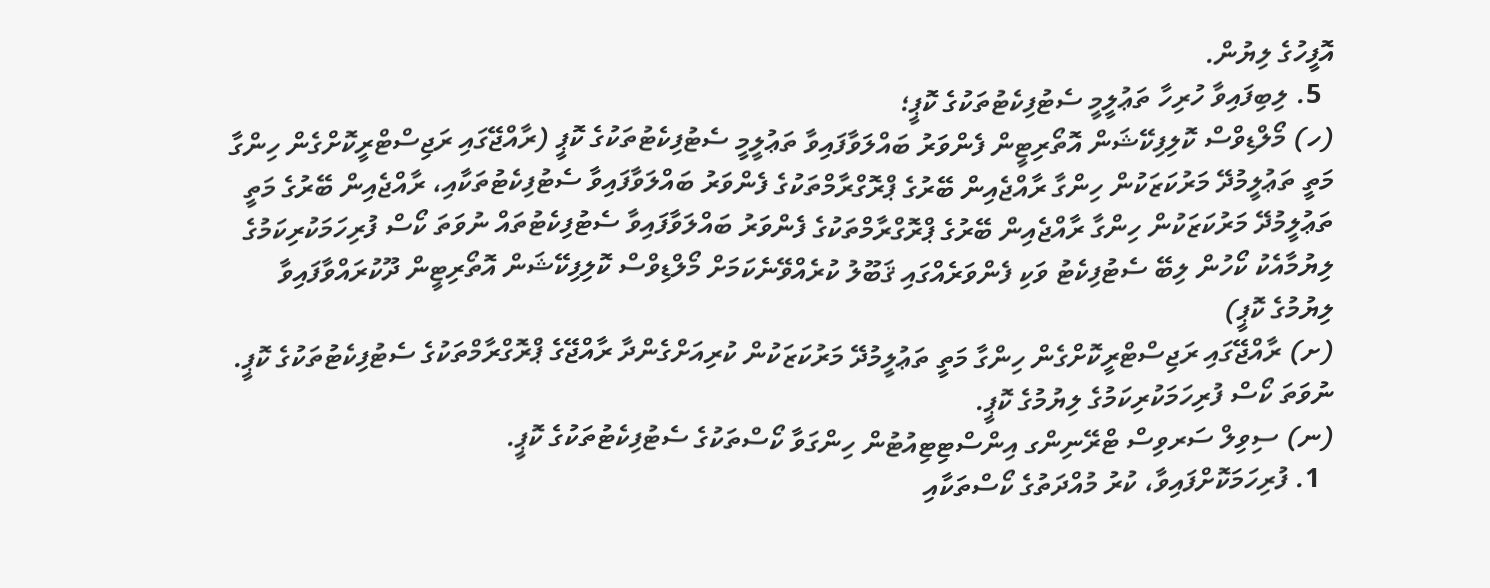އޮފީހުގެ ލިޔުން.
  5. ލިބިފައިވާ ހުރިހާ ތަޢުލީމީ ސެޓުފިކެޓުތަކުގެ ކޮޕީ؛
(ހ) މޯލްޑިވްސް ކޮލިފިކޭޝަން އޮތޯރިޓީން ފެންވަރު ބައްލަވާފައިވާ ތަޢުލީމީ ސެޓުފިކެޓުތަކުގެ ކޮޕީ (ރާއްޖޭގައި ރަޖިސްޓްރީކޮށްގެން ހިންގާ މަތީ ތަޢުލީމުދޭ މަރުކަޒަކުން ހިންގާ ރާއްޖެއިން ބޭރުގެ ޕްރޮގްރާމްތަކުގެ ފެންވަރު ބައްލަވާފައިވާ ސެޓުފިކެޓުތަކާއި، ރާއްޖެއިން ބޭރުގެ މަތީ ތަޢުލީމުދޭ މަރުކަޒަކުން ހިންގާ ރާއްޖެއިން ބޭރުގެ ޕްރޮގްރާމްތަކުގެ ފެންވަރު ބައްލަވާފައިވާ ސެޓުފިކެޓުތައް ނުވަތަ ކޯސް ފުރިހަމަކުރިކަމުގެ ލިޔުމާއެކު ކޯހުން ލިބޭ ސެޓުފިކެޓު ވަކި ފެންވަރެއްގައި ޤަބޫލު ކުރެއްވޭނެކަމަށް މޯލްޑިވްސް ކޮލިފިކޭޝަން އޮތޯރިޓީން ދޫކުރައްވާފައިވާ ލިޔުމުގެ ކޮޕީ)
(ށ) ރާއްޖޭގައި ރަޖިސްޓްރީކޮށްގެން ހިންގާ މަތީ ތަޢުލީމުދޭ މަރުކަޒަކުން ކުރިއަށްގެންދާ ރާއްޖޭގެ ޕްރޮގްރާމްތަކުގެ ސެޓުފިކެޓުތަކުގެ ކޮޕީ.  ނުވަތަ ކޯސް ފުރިހަމަކުރިކަމުގެ ލިޔުމުގެ ކޮޕީ.
(ނ) ސިވިލް ސަރވިސް ޓްރޭނިންގ އިންސްޓިޓިއުޓުން ހިންގަވާ ކޯސްތަކުގެ ސެޓުފިކެޓުތަކުގެ ކޮޕީ.
  1. ފުރިހަމަކޮށްފައިވާ، ކުރު މުއްދަތުގެ ކޯސްތަކާއި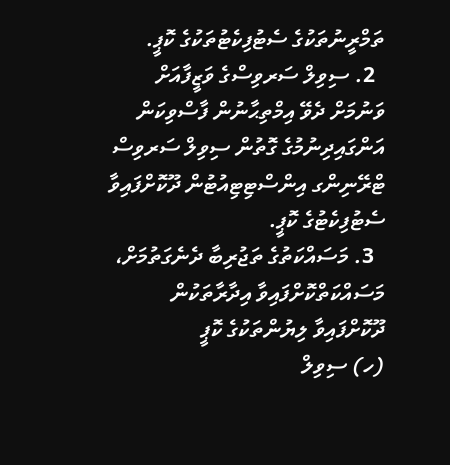ތަމްރީނުތަކުގެ ސެޓުފިކެޓުތަކުގެ ކޮޕީ.
  2. ސިވިލް ސަރވިސްގެ ވަޒީފާއަށް ވަނުމަށް ދެވޭ އިމްތިޙާނުން ފާސްވިކަން އަންގައިދިނުމުގެ ގޮތުން ސިވިލް ސަރވިސް ޓްރޭނިންގ އިންސްޓިޓިއުޓުން ދޫކޮށްފައިވާ ސެޓުފިކެޓުގެ ކޮޕީ.
  3. މަސައްކަތުގެ ތަޖުރިބާ ދެނެގަތުމަށް، މަސައްކަތްކޮށްފައިވާ އިދާރާތަކުން ދޫކޮށްފައިވާ ލިޔުންތަކުގެ ކޮޕީ
(ހ) ސިވިލް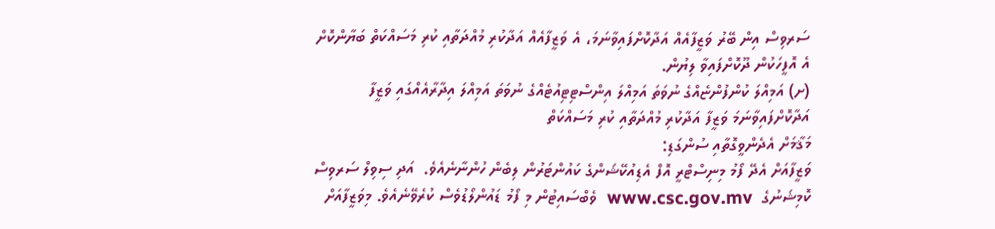ސަރވިސް އިން ބޭރު ވަޒީފާއެއް އަދާކޮށްފައިވާނަމަ، އެ ވަޒީފާއެއް އަދާކުރި މުއްދަތާއި ކުރި މަސައްކަތް ބަޔާންކޮށް އެ އޮފީހަކުން ދޫކޮށްފައިވާ ލިޔުން.
(ށ) އަމިއްލަ ކުންފުންޏެއްގެ ނުވަތަ އަމިއްލަ އިންސްޓިޓިއުޓެއްގެ ނުވަތަ އަމިއްލަ އިދާރާއެއްގައި ވަޒީފާ އަދާކޮށްފައިވާނަމަ ވަޒީފާ އަދާކުރި މުއްދަތާއި ކުރި މަސައްކަތް
މަޤާމަށް އެދެންވީގޮތާއި ސުންގަޑި:
ވަޒީފާއަށް އެދޭ ފޯމު މިނިސްޓްރީ އޮފް އެޑިއުކޭޝަންގެ ކައުންޓަރުން ލިބެން ހުންނާނެއެވެ.  އަދި ސިވިލް ސަރވިސް ކޮމިޝަނުގެ  www.csc.gov.mv  ވެބްސައިޓުން މި ފޯމު ޑައުންލޯޑުވެސް ކުރެވޭނެއެވެ. މިވަޒީފާއަށް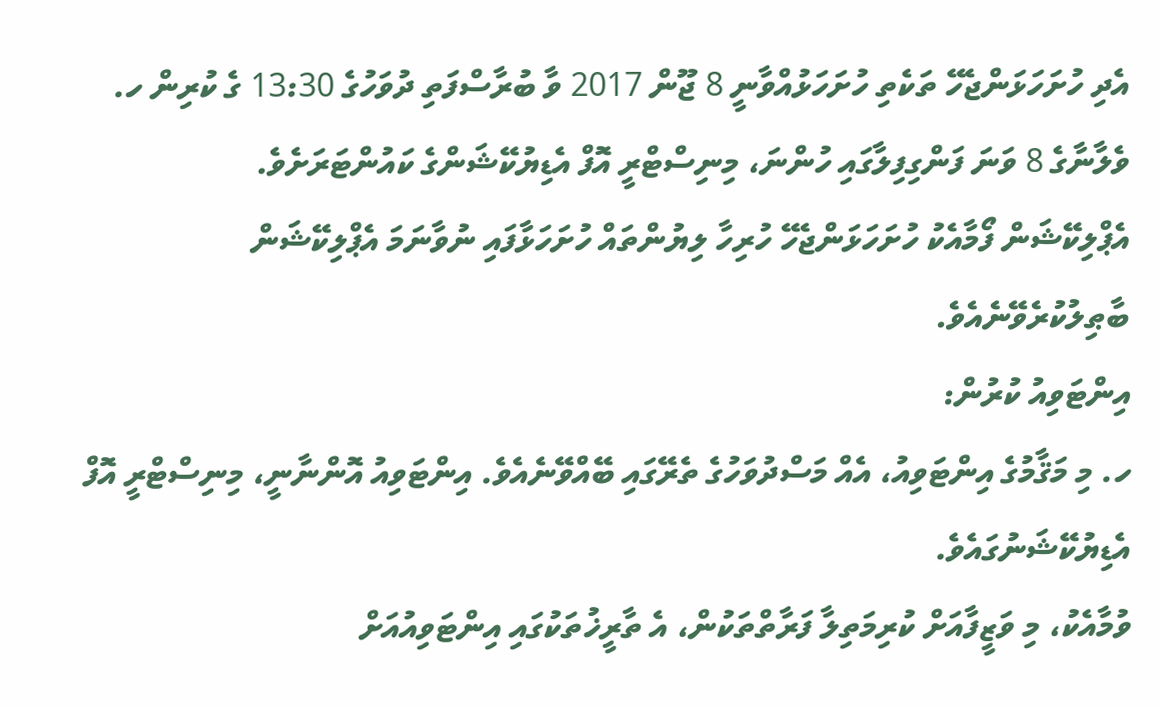އެދި ހުށަހަޅަންޖެހޭ ތަކެތި ހުށަހަޅުއްވާނީ 8 ޖޫން 2017 ވާ ބުރާސްފަތި ދުވަހުގެ 13:30 ގެ ކުރިން ހ. ވެލާނާގެ 8 ވަނަ ފަންގިފިލާގައި ހުންނަ، މިނިސްޓްރީ އޮފް އެޑިޔުކޭޝަންގެ ކައުންޓަރަށެވެ.
އެޕްލިކޭޝަން ފޯމާއެކު ހުށަހަޅަންޖެހޭ ހުރިހާ ލިޔުންތައް ހުށަހަޅާފައި ނުވާނަމަ އެޕްލިކޭޝަން ބާޠިލުކުރެވޭނެއެވެ.
އިންޓަވިއު ކުރުން:
ހ. މި މަޤާމުގެ އިންޓަވިއު، އެއް މަސްދުވަހުގެ ތެރޭގައި ބޭއްވޭނެއެވެ. އިންޓަވިއު އޮންނާނީ، މިނިސްޓްރީ އޮފް އެޑިޔުކޭޝަނުގައެވެ.
ވުމާއެކު، މި ވަޒީފާއަށް ކުރިމަތިލާ ފަރާތްތަކުން، އެ ތާރީޚުތަކުގައި އިންޓަވިއުއަށް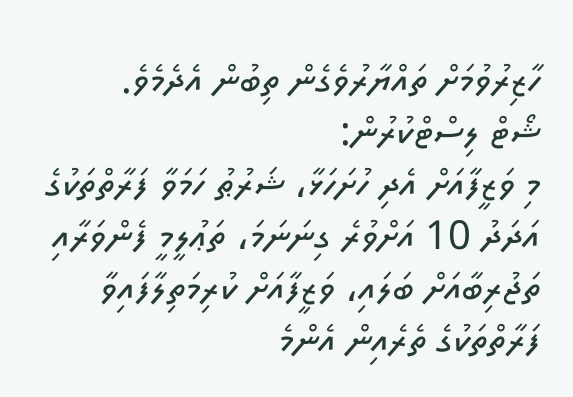ހާޒިރުވުމަށް ތައްޔާރުވެގެން ތިބުން އެދެމެވެ.
ޝޯޓް ލިސްޓްކުރުން:
މި ވަޒީފާއަށް އެދި ހުށަހަޅާ، ޝަރުޠު ހަމަވާ ފަރާތްތަކުގެ އަދަދު 10 އަށްވުރެ ގިނަނަމަ، ތަޢުލީމީ ފެންވަރާއި ތަޖުރިބާއަށް ބަލައި، ވަޒީފާއަށް ކުރިމަތިލާފައިވާ ފަރާތްތަކުގެ ތެރެއިން އެންމެ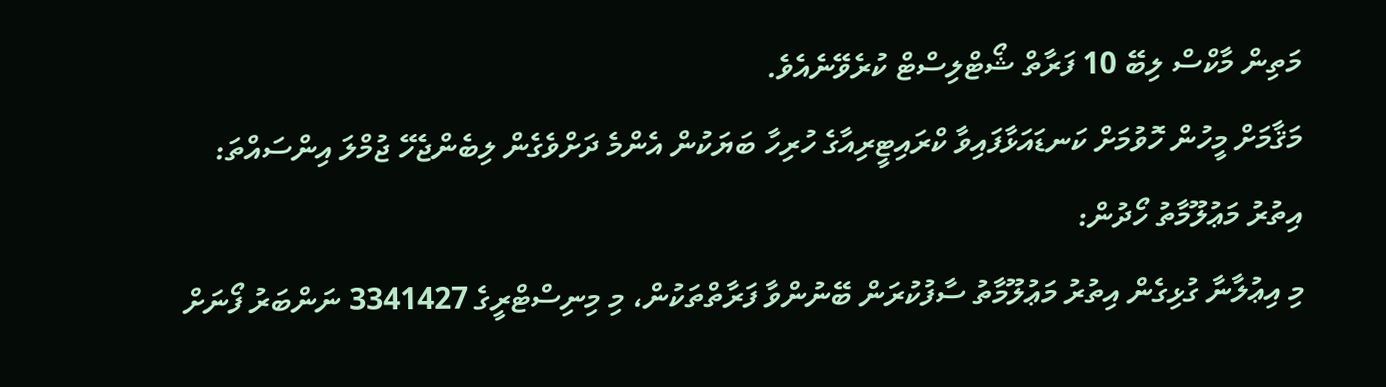މަތިން މާކްސް ލިބޭ 10 ފަރާތް ޝޯޓްލިސްޓް ކުރެވޭނެއެވެ.
މަޤާމަށް މީހުން ހޮވުމަށް ކަނޑައަޅާފައިވާ ކްރައިޓީރިއާގެ ހުރިހާ ބަޔަކުން އެންމެ ދަށްވެގެން ލިބެންޖެހޭ ޖުމްލަ އިންސައްތަ:
އިތުރު މަޢުލޫމާތު ހޯދުން:
މި އިޢުލާނާ ގުޅިގެން އިތުރު މަޢުލޫމާތު ސާފުކުރަން ބޭނުންވާ ފަރާތްތަކުން، މި މިނިސްޓްރީގެ 3341427 ނަންބަރު ފޯނަށް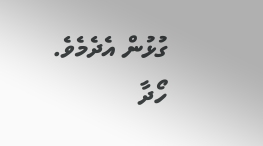ގުޅުން އެދެމެވެ.
ހޯދާ